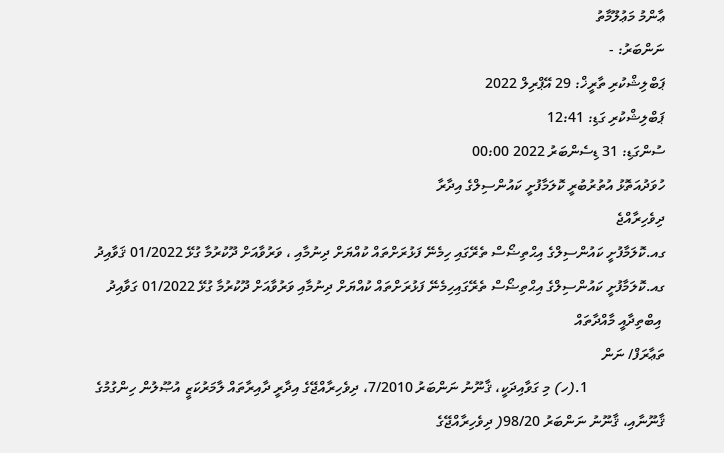ޢާންމު މަޢުލޫމާތު
ނަންބަރު: -
ޕަބްލިޝްކުރި ތާރީޚް: 29 އޭޕްރިލް 2022
ޕަބްލިޝްކުރި ގަޑި: 12:41
ސުންގަޑި: 31 ޑިސެންބަރު 2022 00:00
ހުވަދުއަތޮޅު އުތުރުބުރީ ކޮލަމާފުށީ ކައުންސިލްގެ އިދާރާ
ދިވެހިރާއްޖެ
ގއ.ކޮލަމާފުށީ ކައުންސިލްގެ އިޙްތިޟޯސް ތެރޭގައި ހިމެނޭ ފަޅުރަށްތައް ކުއްޔަށް ދިނުމާއި ، ވަރުވާއަށް ދޫކުރުމާ ގުޅޭ 01/2022 ޤަވާއިދު
ގއ.ކޮލަމާފުށީ ކައުންސިލްގެ އިޙްތިޟޯސް ތެރޭގައިހިމެނޭ ފަޅުރަށްތައް ކުއްޔަށް ދިނުމާއި ވަރުވާއަށް ދޫކުރުމާ ގުޅޭ 01/2022 ގަވާއިދު
 އިބްތިދާއީ މާއްދާތައް
ތަޢާރަފް/ ނަން
                     1.(ހ) މި ގަވާއިދަކީ، ޤާނޫނު ނަންބަރު 7/2010، ދިވެހިރާއްޖޭގެ އިދާރީ ދާއިރާތައް ލާމަރުކަޒީ އުޞޫލުން ހިންގުމުގެ ޤާނޫނާއި، ޤާނޫނު ނަންބަރު 98/20( ދިވެހިރާއްޖޭގެ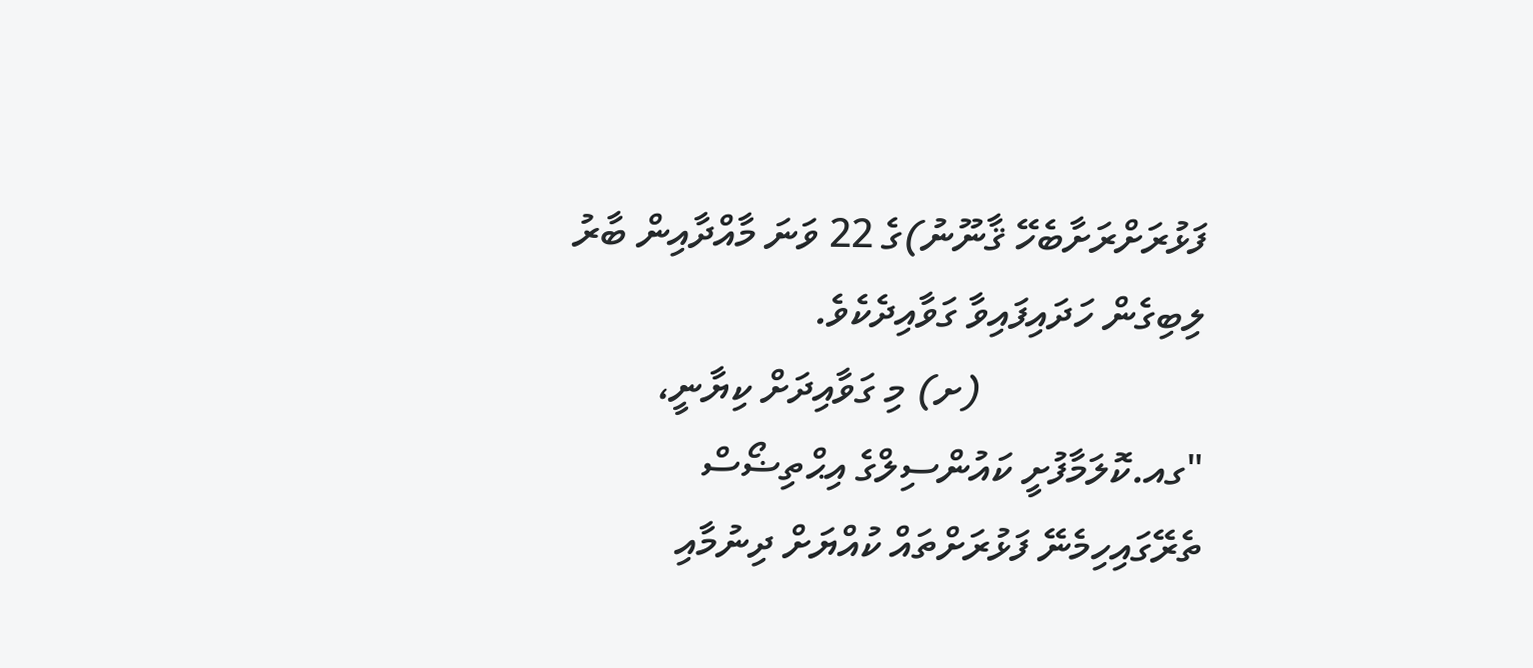ފަޅުރަށްރަށާބެހޭ ޤާނޫނު)ގެ 22 ވަނަ މާއްދާއިން ބާރު ލިބިގެން ހަދައިފައިވާ ގަވާއިދެކެވެ.
                      (ށ) މި ގަވާއިދަށް ކިޔާނީ، "ގއ.ކޮލަމާފުށީ ކައުންސިލްގެ އިޙްތިޟޯސް ތެރޭގައިހިމެނޭ ފަޅުރަށްތައް ކުއްޔަށް ދިނުމާއި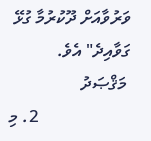ވަރުވާއަށް ދޫކުރުމާ ގުޅޭ ގަވާއިދެ" އެވެ.
 މަޤްޞަދު
                     2. މި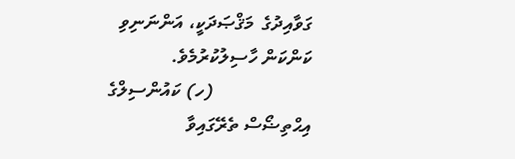ގަވާއިދުގެ  މަޤްޞަދަކީ، އަންނަނިވި ކަންކަން ހާސިލުކުރުމެވެ.
                     (ހ) ކައުންސިލްގެ އިޙްތިޟޯސް ތެރޭގައިވާ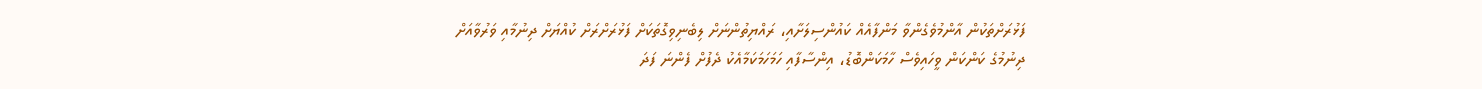ފަޅުރަށްތަކުން އާންމުވެގެންވާ މަންފާއެއް ކައުންސިލަށާއި، ރައްޔިތުންނަށް ލިބެނިވިގޮތަކަށް ފަޅުރަށްރަށް ކުއްޔަށް ދިނުމާއި ވަރުވާއަށް ދިނުމުގެ ކަންކަން ވީހައިވެސް ހާމަކަންބޮޑު، އިންސާފާއި ހަމަހަމަކަމާއެކު ދެފުށް ފެންނަ ފަދަ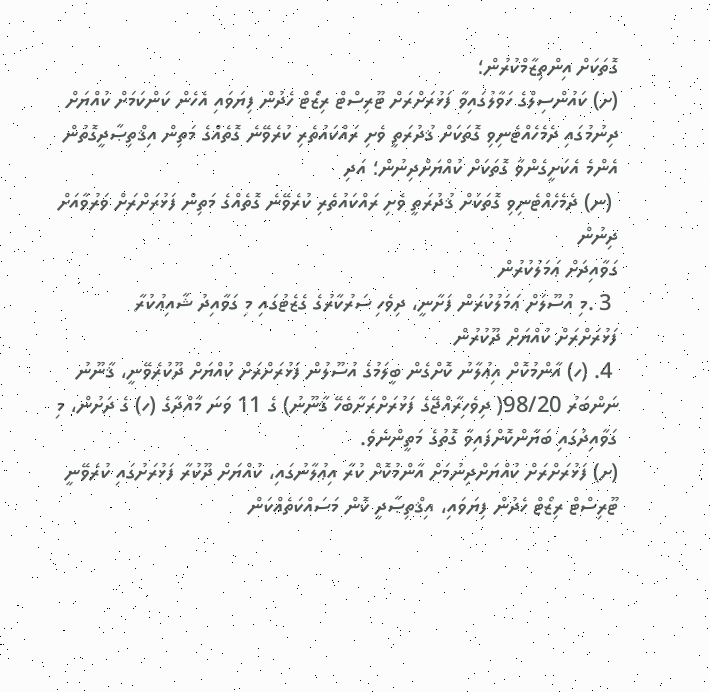ގޮތަކަށް އިންތިޒާމްކުރުން؛
(ށ) ކައުންސިލްގެ ހަވާލުގައިވާ ފަޅުރަށްރަށް ޓޫރިސްޓް ރިޒޯޓް ހެދުން ފިޔަވައި އެހެން ކަންކަމަށް ކުއްޔަށް ދިނުމުގައި ދެމެހެއްޓެނިވި ގޮތަކަށް ޤުދުރަތީ ވެށި ރައްކައުތެރި ކުރެވޭނެ ގޮތެއްގެ މަތިން އިޤްތިޞާދީގޮތުން އެންމެ އެކަށީގެންވާ ގޮތަކަށް ކުއްޔަށްދިނުން؛ އަދި
 (ނ) ދެމެހެއްޓެނިވި ގޮތަކަށް ޤުދުރަތީ ވެށި ރައްކައުތެރި ކުރެވޭނެ ގޮތެއްގެ މަތިން ފަޅުރަށްރަށް ވަރުވާއަށް ދިނުން
ގަވާއިދަށް ޢަމަލުކުރުން
 3 .މި އުސޫލަށް ޢަމަލުކުރަން ފަށާނީ، ދިވެހި ސަރުކާރުގެ ގެޒެޓުގައި މި ގަވާއިދު ޝާއިޢުކުރާ
ފަޅުރަށްރަށް ކުއްޔަށް ދޫކުރުން
 4. (ހ) އާންމުކޮށް އިޢުލާނު ކޮށްގެން ބީލަމުގެ އުސޫލުން ފަޅުރަށްރަށް ކުއްޔަށް ދޫކުރެވޭނީ، ޤާނޫނު ނަންބަރު 98/20( ދިވެހިރާއްޖޭގެ ފަޅުރަށްރަށާބެހޭ ޤާނޫނު) ގެ 11 ވަނަ މާއްދާގެ (ހ) ގެ ދަށުން، މި ގަވާއިދުގައި ބަޔާންކޮށްފައިވާ ގޮތުގެ މަތީންނެވެ.
(ށ) ފަޅުރަށްރަށް ކުއްޔަށްދިނުމަށް އާންމުކޮށް ކުރާ އިޢުލާނުގައި، ކުއްޔަށް ދޫކުރާ ފަޅުރަށުގައި ކުރެވޭނީ ޓޫރިސްޓް ރިޒޯޓް ހެދުން ފިޔަވައި، އިޤްތިޞާދީ ކޮން މަސައްކަތެއްކަން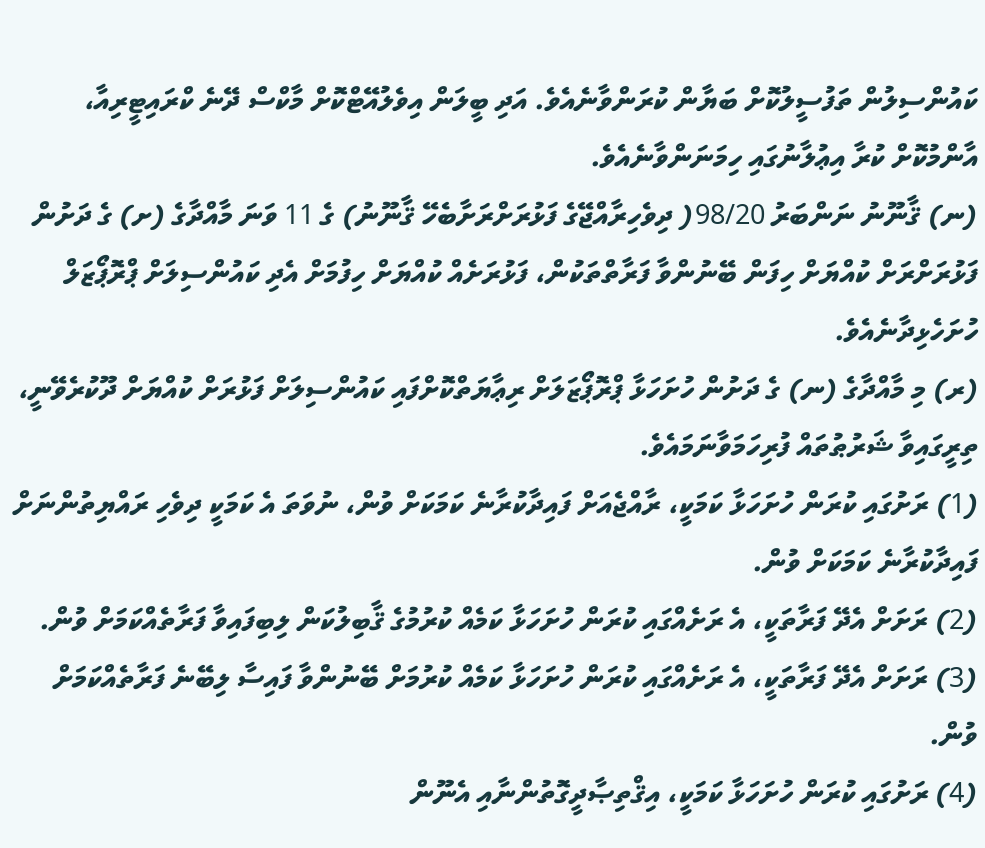ކައުންސިލުން ތަފުސީލުކޮށް ބަޔާން ކުރަންވާނެއެވެ. އަދި ބީލަން އިވެލުއޭޓްކޮށް މާކްސް ދޭނެ ކްރައިޓީރިއާ، އާންމުކޮށް ކުރާ އިޢުލާނުގައި ހިމަނަންވާނެއެވެ.
(ނ) ޤާނޫނު ނަންބަރު 98/20( ދިވެހިރާއްޖޭގެ ފަޅުރަށްރަށާބެހޭ ޤާނޫނު) ގެ 11 ވަނަ މާއްދާގެ (ށ) ގެ ދަށުން ފަޅުރަށްރަށް ކުއްޔަށް ހިފަން ބޭނުންވާ ފަރާތްތަކުން، ފަޅުރަށެއް ކުއްޔަށް ހިފުމަށް އެދި ކައުންސިލަށް ޕްރޮޕޯޒަލް ހުށަހެޅިދާނެއެވެ.
(ރ) މި މާއްދާގެ (ނ) ގެ ދަށުން ހުށަހަޅާ ޕްރޮޕޯޒަލަށް ރިޢާޔަތްކޮށްފައި ކައުންސިލަށް ފަޅުރަށް ކުއްޔަށް ދޫކުރެވޭނީ، ތިރީގައިވާ ޝަރުޠުތައް ފުރިހަމަވާނަމައެވެ.
(1) ރަށުގައި ކުރަން ހުށަހަޅާ ކަމަކީ، ރާއްޖެއަށް ފައިދާކުރާނެ ކަމަކަށް ވުން، ނުވަތަ އެ ކަމަކީ ދިވެހި ރައްޔިތުންނަށް ފައިދާކުރާނެ ކަމަކަށް ވުން.
(2) ރަށަށް އެދޭ ފަރާތަކީ، އެ ރަށެއްގައި ކުރަން ހުށަހަޅާ ކަމެއް ކުރުމުގެ ޤާބިލުކަން ލިބިފައިވާ ފަރާތެއްކަމަށް ވުން.
(3) ރަށަށް އެދޭ ފަރާތަކީ، އެ ރަށެއްގައި ކުރަން ހުށަހަޅާ ކަމެއް ކުރުމަށް ބޭނުންވާ ފައިސާ ލިބޭނެ ފަރާތެއްކަމަށް ވުން.
(4) ރަށުގައި ކުރަން ހުށަހަޅާ ކަމަކީ، އިޤްތިޞާދީގޮތުންނާއި އެނޫން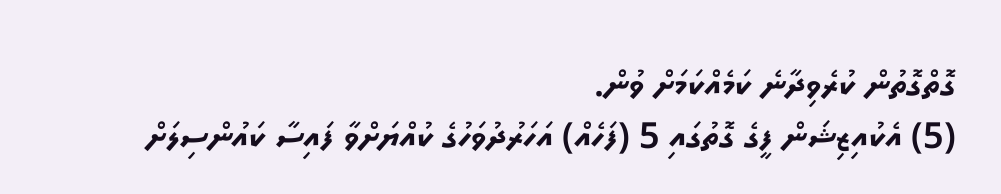ގޮތްގޮތުން ކުރެވިދާނެ ކަމެއްކަމަށް ވުން.
(5) އެކުއިޒިޝަން ފީގެ ގޮތުގައި 5 (ފަހެއް) އަހަރުދުވަހުގެ ކުއްޔަށްވާ ފައިސާ ކައުންސިލަށް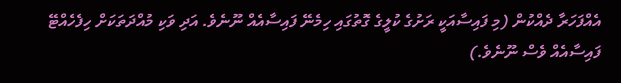އެއްފަހަރާ ދެއްކުން (މި ފައިސާއަކީ ރަށުގެ ކުލީގެ ގޮތުގައި ހިމެނޭ ފައިސާއެއް ނޫނެވެ. އަދި ވަކި މުއްދަތަކަށް ހިފެހެއްޓޭ ފައިސާއެއް ވެސް ނޫނެވެ.)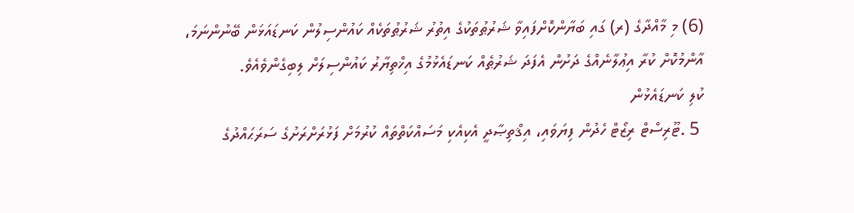(6) މި މާއްދާގެ (ރ) ގައި ބަޔާންކޮށްފައިވާ ޝަރުޠުތަކުގެ އިތުރު ޝަރުޠުތަކެއް ކައުންސިލުން ކަނޑައަޅަން ބޭނުންނަމަ، އާންމުކޮށް ކުރާ އިޢުލާނެއްގެ ދަށުން އެފަދަ ޝަރުޠެއް ކަނޑައެޅުމުގެ އިޚްތިޔާރު ކައުންސިލަށް ލިބިގެންވެއެވެ.
ކުލި ކަނޑައެޅުން
 5 .ޓޫރިސްޓް ރިޒޯޓް ހެދުން ފިޔަވައި، އިޤްތިޞާދީ އެކިއެކި މަސައްކަތްތައް ކުރުމަށް ފަޅުރަށްރަށުގެ ސަރަޙައްދުގެ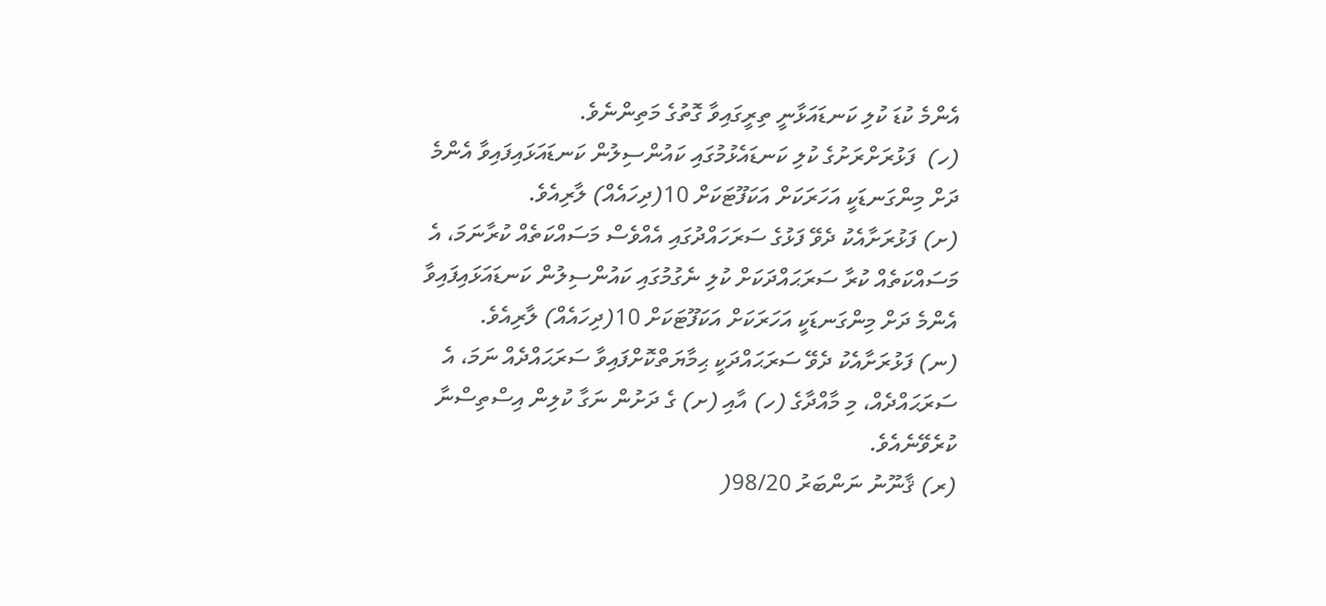އެންމެ ކުޑަ ކުލި ކަނޑައަޅާނީ ތިރީގައިވާ ގޮތުގެ މަތިންނެވެ.
(ހ)  ފަޅުރަށްރަށުގެ ކުލި ކަނޑައެޅުމުގައި ކައުންސިލުން ކަނޑައަޅައިފައިވާ އެންމެ ދަށް މިންގަނޑަކީ އަހަރަކަށް އަކަފޫޓަކަށް 10(ދިހައެއް) ލާރިއެވެ.
(ށ) ފަޅުރަށާއެކު ދެވޭ ފަޅުގެ ސަރަހައްދުގައި އެއްވެސް މަސައްކަތެއް ކުރާނަމަ، އެ މަސައްކަތެއް ކުރާ ސަރަޙައްދަކަށް ކުލި ނެގުމުގައި ކައުންސިލުން ކަނޑައަޅައިފައިވާ އެންމެ ދަށް މިންގަނޑަކީ އަހަރަކަށް އަކަފޫޓަކަށް 10(ދިހައެއް) ލާރިއެވެ.
(ނ) ފަޅުރަށާއެކު ދެވޭ ސަރަޙައްދަކީ ޙިމާޔަތްކޮށްފައިވާ ސަރަޙައްދެއް ނަމަ، އެ ސަރަޙައްދެއް، މި މާއްދާގެ (ހ) އާއި (ށ) ގެ ދަށުން ނަގާ ކުލިން އިސްތިސްނާ ކުރެވޭނެއެވެ.
(ރ) ޤާނޫނު ނަންބަރު 98/20(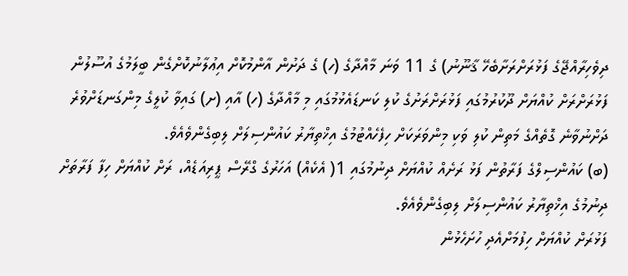ދިވެހިރާއްޖޭގެ ފަޅުރަށްރަށާބެހޭ ޤާނޫނު) ގެ 11 ވަނަ މާއްދާގެ (ހ) ގެ ދަށުން އާންމުކޮށް އިޢުލާނުކޮށްގެން ބީލަމުގެ އުސޫލުން ފަޅުރަށްރަށް ކުއްޔަށް ދޫކުރުމުގައި ފަޅުރަށްރަށުގެ ކުލި ކަނޑައެޅުމުގައި މި މާއްދާގެ (ހ) އާއި (ށ) ގައިވާ ކުލީގެ މިންގަނޑަށްވުރެ ދަށްނުވާނެ ގޮތެއްގެ މަތިން ކުލި ވަކި މިންވަރަކަށް ހިފެހެއްޓުމުގެ އިޚްތިޔާރު ކައުންސިލަށް ލިބިގެންވެއެވެ.
(ބ) ކައުންސިލްގެ ފަރާތުން ފަޅު ރަށެއް ކުއްޔަށް ދިނުމުގައި 1( އެކެއް) އަހަރުގެ ގްރޭސް ޕީރިއަޑެއް، ރަށް ކުއްޔަށް ހިފާ ފަރާތަށް ދިނުމުގެ އިޚްތިޔާރު ކައުންސިލަށް ލިބިގެންވެއެވެ.
ފަޅުރަށް ކުއްޔަށް ހިފުމަށްއެދި ހުށަހެޅުން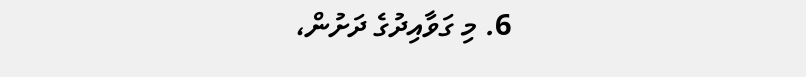6. މި ގަވާއިދުގެ ދަށުން،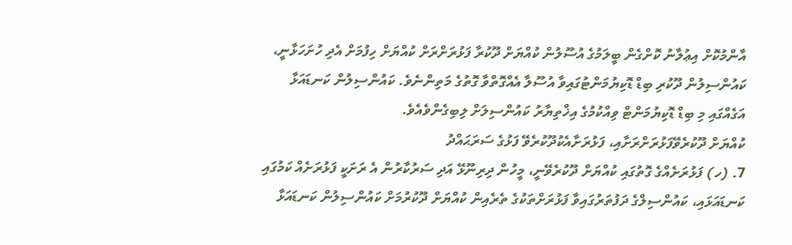އާންމުކޮށް އިޢުލާނު ކޮށްގެން ބީލަމުގެ އުސޫލުން ކުއްޔަށް ދޫކުރާ ފަޅުރަށްރަށް ކުއްޔަށް ހިފުމަށް އެދި ހުށަހަޅާނީ، ކައުންސިލުން ދޫކުރި ބިޑް ޑޮކިޔުމަންޓުގައިވާ އުސޫލާ އެއްގޮތްވާ ގޮތުގެ މަތިންނެވެ. ކައުންސިލުން ކަނޑައަޅާ އަގެއްގައި މި ބިޑް ޑޮކިޔުމަންޓް ވިއްކުމުގެ އިޚްތިޔާރު ކައުންސިލަށް ލިބިގެންވެއެވެ.
ކުއްޔަށް ދޫކުރެވޭފަޅުރަށްރަށާއި، ފަޅުރަށާއެކުދޫކުރެވޭ ފަޅުގެ ސަރަޙައްދު
7. (ހ) ފަޅުރަށެއްގެ ގޮތުގައި ކުއްޔަށް ދޫކުރެވޭނީ، މީހުން ދިރިނޫޅޭ އަދި ސަރުކާރުން އެ ރަށަކީ ފަޅުރަށެއް ކަމުގައި ކަނޑައަޅައި، ކައުންސިލްގެ ދަފުތަރުގައިވާ ފަޅުރަށްތަކުގެ ތެރެއިން ކުއްޔަށް ދޫކުރުމަށް ކައުންސިލުން ކަނޑައަޅާ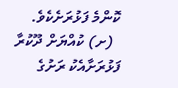ކޮންމެ ފަޅުރަށެކެވެ.
  (ށ) ކުއްޔަށް ދޫކުރާ ފަޅުރަށާއެކު ރަށުގެ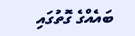ބައެއްގެ ގޮތުގައި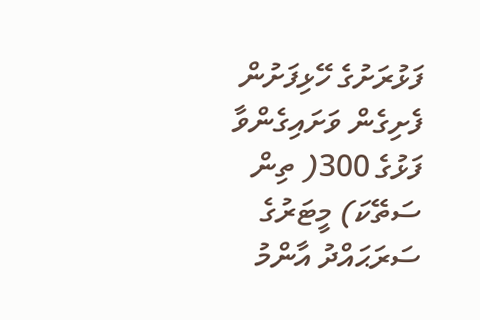ފަޅުރަށުގެ ހޭޅިފަށުން ފެށިގެން ވަށައިގެންވާ ފަޅުގެ 300( ތިން ސަތޭކަ) މީޓަރުގެ ސަރަޙައްދު އާންމު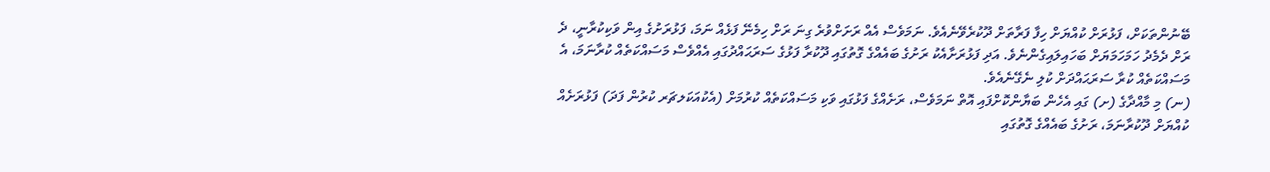ބޭނުންތަކަށް، ފަޅުރަށް ކުއްޔަށް ހިފާ ފަރާތަށް ދޫކުރެވޭނެއެވެ. ނަމަވެސް އެއް ރަށަށްވުރެ ގިނަ ރަށް ހިމެނޭ ފަޅެއް ނަމަ، ފަޅުރަށުގެ އިން ވަކިކުރާނީ، ދެ ރަށް ދެމެދު ހަމަހަމަޔަށް ބަހައިލައިގެންނެވެ. އަދި ފަޅުރަށާއެކު ރަށުގެ ބައެއްގެ ގޮތުގައި ދޫކުރާ ފަޅުގެ ސަރަޙައްދުގައި އެއްވެސް މަސައްކަތެއް ކުރާނަމަ، އެ މަސައްކަތެއް ކުރާ ސަރަޙައްދަށް ކުލި ނެގޭނެއެވެ.
(ނ) މި މާއްދާގެ (ށ) ގައި އެހެން ބަޔާންކޮށްފައި އޮތް ނަމަވެސް، ރަށެއްގެ ފަޅުގައި ވަކި މަސައްކަތެއް ކުރުމަށް (އެކުއަކަލޗަރ ކުރުން ފަދަ) ފަޅުރަށެއް ކުއްޔަށް ދޫކުރާނަމަ، ރަށުގެ ބައެއްގެ ގޮތުގައި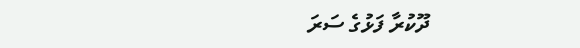ދޫކުރާ ފަޅުގެ ސަރަ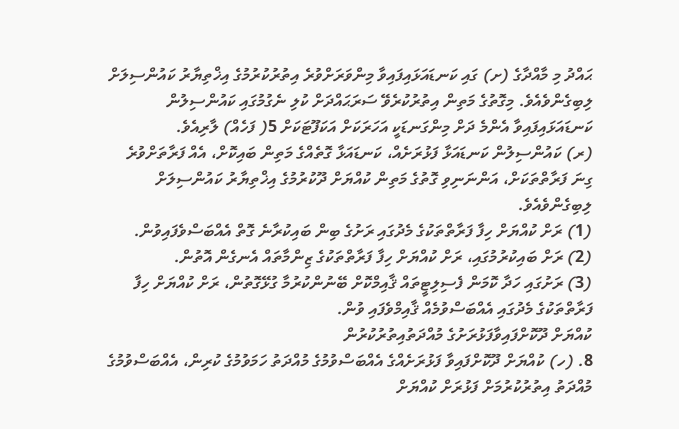ޙައްދު މި މާއްދާގެ (ށ) ގައި ކަނޑައަޅައިފައިވާ މިންވަރަށްވުރެ އިތުރުކުރުމުގެ އިޚްތިޔާރު ކައުންސިލަށް ލިބިގެންވެއެވެ. މިގޮތުގެ މަތިން އިތުރުކުރެވޭ ސަރަޙައްދަށް ކުލި ނެގުމުގައި ކައުންސިލުން ކަނޑައަޅައިފައިވާ އެންމެ ދަށް މިންގަނޑަކީ އަހަރަކަށް އަކަފޫޓަކަށް 5( ފަހެއް) ލާރިއެވެ.
(ރ) ކައުންސިލުން ކަނޑައަޅާ ފަޅުރަށެއް، ކަނޑައަޅާ ގޮތެއްގެ މަތިން ބައިކޮށް، އެއް ފަރާތަށްވުރެ ގިނަ ފަރާތްތަކަށް، އަންނަނިވި ގޮތުގެ މަތިން ކުއްޔަށް ދޫކުރުމުގެ އިޚްތިޔާރު ކައުންސިލަށް  ލިބިގެންވެއެވެ.
(1) ރަށް ކުއްޔަށް ހިފާ ފަރާތްތަކުގެ މެދުގައި ރަށުގެ ބިން ބައިކުރާނެ ގޮތް އެއްބަސްވެފައިވުން.
(2) ރަށް ބައިކުރުމުގައި، ރަށް ކުއްޔަށް ހިފާ ފަރާތްތަކުގެ ޒިންމާތައް އެނގެން އޮތުން.
(3) ރަށުގައި ހަދާ ކޮމަން ފެސިލިޓީތައް ޤާއިމްކޮށް ބޭނުންކުރުމާ ގުޅޭގޮތުން، ރަށް ކުއްޔަށް ހިފާ ފަރާތްތަކުގެ މެދުގައި އެއްބަސްވުމެއް ޤާއިމްވެފައި ވުން.
ކުއްޔަށް ދޫކޮށްފައިވާފަޅުރަށުގެ މުއްދަތުއިތުރުކުރުން
8. (ހ) ކުއްޔަށް ދޫކޮށްފައިވާ ފަޅުރަށެއްގެ އެއްބަސްވުމުގެ މުއްދަތު ހަމަވުމުގެ ކުރިން، އެއްބަސްވުމުގެ މުއްދަތު އިތުރުކުރުމަށް ފަޅުރަށް ކުއްޔަށް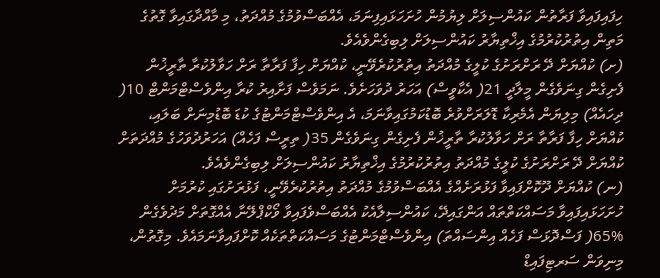ހިފައިފައިވާ ފަރާތުން ކައުންސިލަށް ލިޔުމުން ހުށަހަޅައިފިނަމަ، އެއްބަސްވުމުގެ މުއްދަތު، މި މާއްދާގައިވާ ގޮތުގެ މަތިން އިތުރުކުރުމުގެ އިޚްތިޔާރު ކައުންސިލަށް ލިބިގެންވެއެވެ.
(ށ) ކުއްޔަށް ދޭ ރަށްރަށުގެ ކުލީގެ މުއްދަތު އިތުރުކުރެވޭނީ، ކުއްޔަށް ހިފާ ފަރާތާ ރަށް ހަވާލުކުރާ ތާރީޚުން ފެށިގެން ގިނަވެގެން މީލާދީ 21( އެކާވީސް) އަހަރު ދުވަހަށެވެ. ނަމަވެސް ފަށާއިރު ކުރާ އިންވެސްޓްމަންޓް 10( ދިހައެއް) މިލިޔަން އެމެރިކާ ޑޮލަރަށްވުރެ ބޮޑުކަމުގައިވާނަމަ، އެ އިންވެސްޓްމަންޓުގެ ކުޑަ ބޮޑުމިނަށް ބަލައި، ކުއްޔަށް ހިފާ ފަރާތާ ރަށް ހަވާލުކުރާ ތާރީޚުން ފެށިގެން ގިނަވެގެން 35( ތިރީސް ފަހެއް) އަހަރުދުވަހުގެ މުއްދަތަށް ކުއްޔަށް ދޭ ރަށްރަށުގެ ކުލީގެ މުއްދަތު އިތުރުކުރުމުގެ އިޚްތިޔާރު ކައުންސިލަށް ލިބިގެންވެއެވެ.
(ނ) ކުއްޔަށް ދޫކޮށްފައިވާ ފަޅުރަށެއްގެ އެއްބަސްވުމުގެ މުއްދަތު އިތުރުކުރެވޭނީ، ފަޅުރަށުގައި ކުރުމަށް ހުށަހަޅައިފައިވާ މަސައްކަތްތައް އަންގައިދޭ، ކައުންސިލާއެކު އެއްބަސްވެފައިވާ ވޯކްޕްލޭނާ އެއްގޮތަށް މަދުވެގެން %65( ފަސްދޮޅަސް ފަހެއް އިންސައްތަ) އިންވެސްޓްމަންޓުގެ މަސައްކަތްތަކެއް ކޮށްފައިވާނަމައެވެ. މިގޮތުން، މިނިވަން ސަރޓިފައިޑް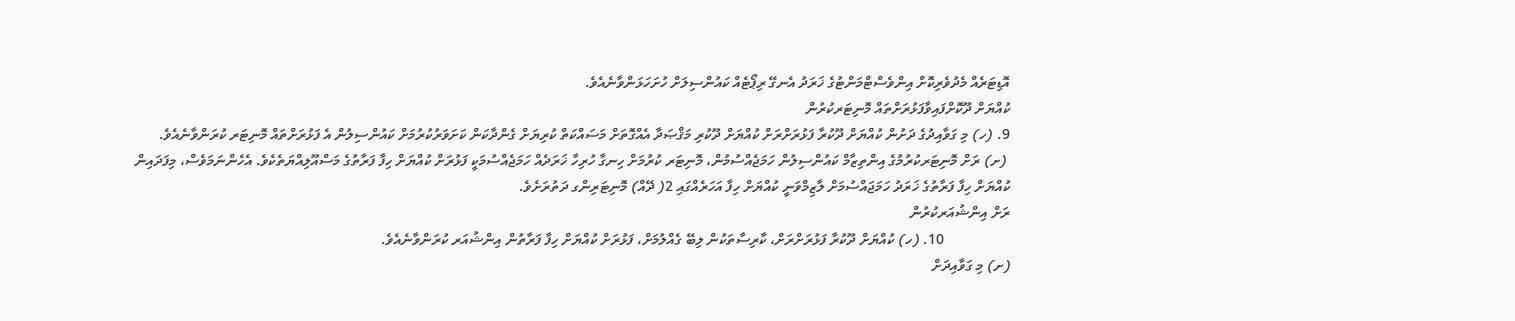އޮޑިޓަރެއް މެދުވެރިކޮށް އިންވެސްޓްމަންޓުގެ ޚަރަދު އެނގޭ ރިޕޯޓެއް ކައުންސިލަށް ހުށަހަޅަންވާނެއެވެ.
ކުއްޔަށް ދޫކޮށްފައިވާފަޅުރަށްތައް މޮނިޓަރކުރުން
9. (ހ) މި ގަވާއިދުގެ ދަށުން ކުއްޔަށް ދޫކުރާ ފަޅުރަށްރަށް ކުއްޔަށް ދޫކުރި މަޤްޞަދާ އެއްގޮތަށް މަސައްކަތް ކުރިޔަށް ގެންދާކަން ކަށަވަރުކުރުމަށް ކައުންސިލުން އެ ފަޅުރަށްތައް މޮނިޓަރ ކުރަންވާނެއެވެ.
 (ށ) ރަށް މޮނިޓަރކުރުމުގެ އިންތިޒާމް ކައުންސިލުން ހަމަޖެއްސުމުން، މޮނިޓަރ ކުރުމަށް ހިނގާ ހުރިހާ ޚަރަދެއް ހަމަޖެއްސުމަކީ ފަޅުރަށް ކުއްޔަށް ހިފާ ފަރާތުގެ މަސްއޫލިއްޔަތެކެވެ. އެހެންނަމަވެސް، މިފަދައިން ކުއްޔަށް ހިފާ ފަރާތުގެ ޚަރަދު ހަމަޖައްސުމަށް ލާޒިމްވަނީ ކުއްޔަށް ހިފާ އަހަރެއްގައި 2( ދޭއް) މޮނިޓަރިންގ ދަތުރަށެވެ.
ރަށް އިންޝުއަރކުރުން
                  10. (ހ) ކުއްޔަށް ދޫކުރާ ފަޅުރަށްރަށް، ކާރިސާތަކުން ލިބޭ ގެއްލުމަށް، ފަޅުރަށް ކުއްޔަށް ހިފާ ފަރާތުން އިންޝުއަރ ކުރަންވާނެއެވެ.
(ށ) މި ގަވާއިދަށް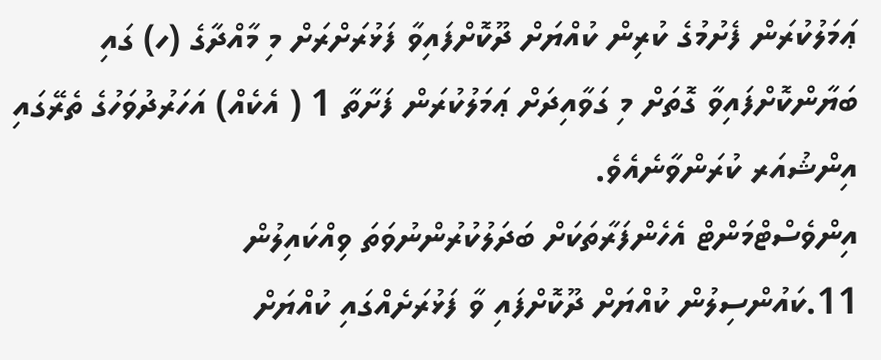ޢަމަލުކުރަން ފެށުމުގެ ކުރިން ކުއްޔަށް ދޫކޮށްފައިވާ ފަޅުރަށްރަށް މި މާއްދާގެ (ހ) ގައި ބަޔާންކޮށްފައިވާ ގޮތަށް މި ގަވާއިދަށް ޢަމަލުކުރަން ފަށާތާ 1 ( އެކެއް) އަހަރުދުވަހުގެ ތެރޭގައި އިންޝުއަރ ކުރަންވާނެއެވެ.
އިންވެސްޓްމަންޓް އެހެންފަރާތަކަށް ބަދަލުކުރުންނުވަތަ ވިއްކައިލުން
11.ކައުންސިލުން ކުއްޔަށް ދޫކޮށްފައި ވާ ފަޅުރަށެއްގައި ކުއްޔަށް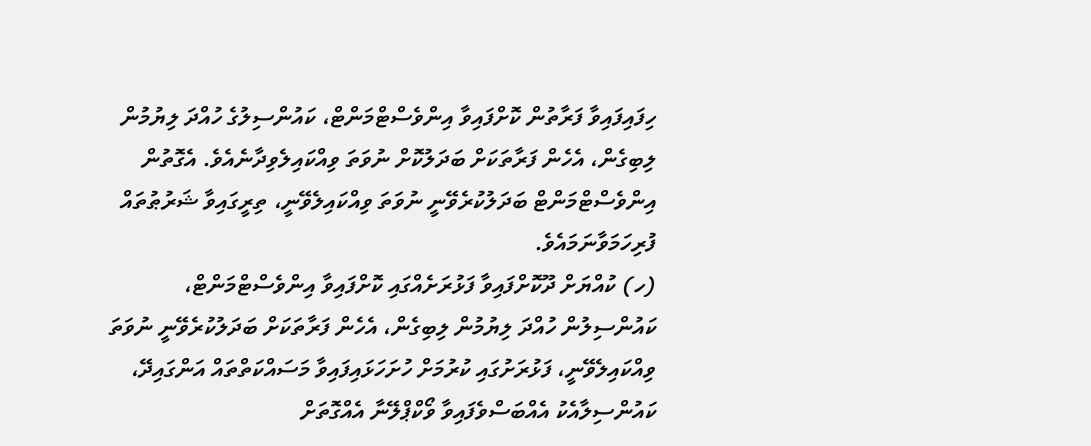ހިފައިފައިވާ ފަރާތުން ކޮށްފައިވާ އިންވެސްޓްމަންޓް، ކައުންސިލުގެ ހުއްދަ ލިޔުމުން ލިބިގެން، އެހެން ފަރާތަކަށް ބަދަލުކޮށް ނުވަތަ ވިއްކައިލެވިދާނެއެވެ. އެގޮތުން އިންވެސްޓްމަންޓް ބަދަލުކުރެވޭނީ ނުވަތަ ވިއްކައިލެވޭނީ، ތިރީގައިވާ ޝަރުޠުތައް ފުރިހަމަވާނަމައެވެ.
(ހ) ކުއްޔަށް ދޫކޮށްފައިވާ ފަޅުރަށެއްގައި ކޮށްފައިވާ އިންވެސްޓްމަންޓް، ކައުންސިލުން ހުއްދަ ލިޔުމުން ލިބިގެން، އެހެން ފަރާތަކަށް ބަދަލުކުރެވޭނީ ނުވަތަ ވިއްކައިލެވޭނީ، ފަޅުރަށުގައި ކުރުމަށް ހުށަހަޅައިފައިވާ މަސައްކަތްތައް އަންގައިދޭ، ކައުންސިލާއެކު އެއްބަސްވެފައިވާ ވޯކްޕްލޭނާ އެއްގޮތަށް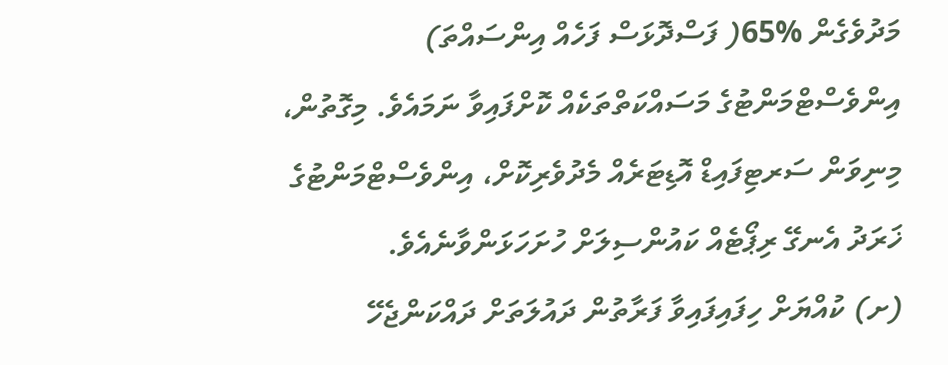މަދުވެގެން %65( ފަސްދޮޅަސް ފަހެއް އިންސައްތަ) އިންވެސްޓްމަންޓުގެ މަސައްކަތްތަކެއް ކޮށްފައިވާ ނަމައެވެ. މިގޮތުން، މިނިވަން ސަރޓިފައިޑް އޮޑިޓަރެއް މެދުވެރިކޮށް، އިންވެސްޓްމަންޓުގެ ޚަރަދު އެނގޭ ރިޕޯޓެއް ކައުންސިލަށް ހުށަހަޅަންވާނެއެވެ.
(ށ) ކުއްޔަށް ހިފައިފައިވާ ފަރާތުން ދައުލަތަށް ދައްކަންޖެހޭ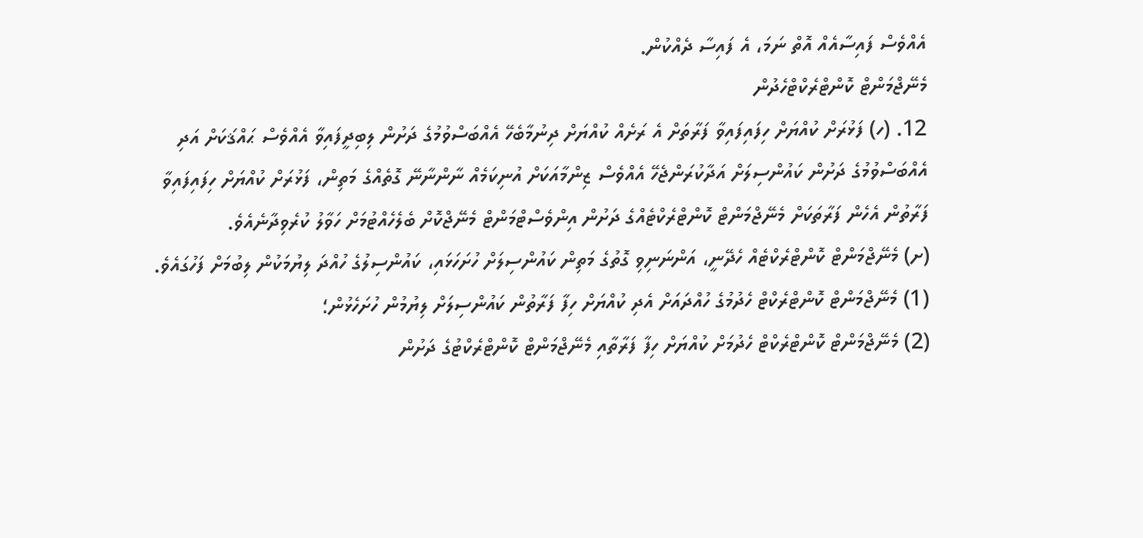އެއްވެސް ފައިސާއެއް އޮތް ނަމަ، އެ ފައިސާ ދެއްކުން.
މެނޭޖްމަންޓް ކޮންޓްރެކްޓްހެދުން
12. (ހ) ފަޅުރަށް ކުއްޔަށް ހިފައިފައިވާ ފަރާތަށް އެ ރަށެއް ކުއްޔަށް ދިނުމާބެހޭ އެއްބަސްވުމުގެ ދަށުން ލިބިދީފައިވާ އެއްވެސް ޙައްޤަކަށް އަދި އެއްބަސްވުމުގެ ދަށުން ކައުންސިލަށް އަދާކުރަންޖެހޭ އެއްވެސް ޒިންމާއަކަށް އުނިކަމެއް ނާންނާނޭ ގޮތެއްގެ މަތިން، ފަޅުރަށް ކުއްޔަށް ހިފައިފައިވާ ފަރާތުން އެހެން ފަރާތަކަށް މެނޭޖްމަންޓް ކޮންޓްރެކްޓެއްގެ ދަށުން އިންވެސްޓްމަންޓް މެނޭޖްކޮށް ބެލެހެއްޓުމަށް ހަވާލު ކުރެވިދާނެއެވެ.
(ށ) މެނޭޖްމަންޓް ކޮންޓްރެކްޓެއް ހެދޭނީ، އަންނަނިވި ގޮތުގެ މަތިން ކައުންސިލަށް ހުށަހަޅައި، ކައުންސިލުގެ ހުއްދަ ލިޔުމަކުން ލިބުމަށް ފަހުގައެވެ.
(1) މެނޭޖްމަންޓް ކޮންޓްރެކްޓް ހެދުމުގެ ހުއްދައަށް އެދި ކުއްޔަށް ހިފާ ފަރާތުން ކައުންސިލަށް ލިޔުމުން ހުށަހެޅުން؛
(2) މެނޭޖްމަންޓް ކޮންޓްރެކްޓް ހެދުމަށް ކުއްޔަށް ހިފާ ފަރާތާއި މެނޭޖްމަންޓް ކޮންޓްރެކްޓުގެ ދަށުން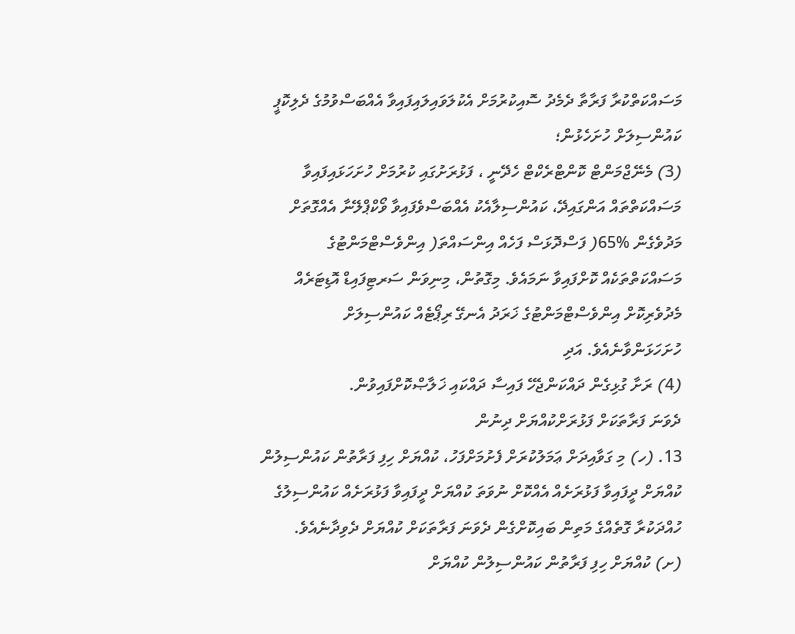މަސައްކަތްކުރާ ފަރާތާ ދެމެދު ސޮއިކުރުމަށް އެކުލަވައިލައިފައިވާ އެއްބަސްވުމުގެ ދެލިކޮޕީ ކައުންސިލަށް ހުށަހެޅުން؛
(3) މެނޭޖްމަންޓް ކޮންޓްރެކްޓް ހެދޭނީ ، ފަޅުރަށުގައި ކުރުމަށް ހުށަހަޅައިފައިވާ މަސައްކަތްތައް އަންގައިދޭ، ކައުންސިލާއެކު އެއްބަސްވެފައިވާ ވޯކްޕްލޭނާ އެއްގޮތަށް މަދުވެގެން %65( ފަސްދޮޅަސް ފަހެއް އިންސައްތަ( އިންވެސްޓްމަންޓުގެ މަސައްކަތްތަކެއް ކޮށްފައިވާ ނަމައެވެ. މިގޮތުން، މިނިވަން ސަރޓިފައިޑް އޮޑިޓަރެއް މެދުވެރިކޮށް އިންވެސްޓްމަންޓުގެ ޚަރަދު އެނގޭ ރިޕޯޓެއް ކައުންސިލަށް ހުށަހަޅަންވާނެއެވެ. އަދި
(4) ރަށާ ގުޅިގެން ދައްކަންޖެހޭ ފައިސާ ދައްކައި ޚަލާޞްކޮށްފައިވުން.
ދެވަނަ ފަރާތަކަށް ފަޅުރަށްކުއްޔަށް ދިނުން
13. (ހ) މި ގަވާއިދަށް ޢަމަލުކުރަށް ފެށުމަށްފަހު، ކުއްޔަށް ހިފި ފަރާތުން ކައުންސިލުން ކުއްޔަށް ދީފައިވާ ފަޅުރަށެއް އެއްކޮށް ނުވަތަ ކުއްޔަށް ދީފައިވާ ފަޅުރަށެއް ކައުންސިލުގެ ހުއްދަކުރާ ގޮތެއްގެ މަތިން ބައިކޮށްގެން ދެވަނަ ފަރާތަކަށް ކުއްޔަށް ދެވިދާނެއެވެ.
(ށ) ކުއްޔަށް ހިފި ފަރާތުން ކައުންސިލުން ކުއްޔަށް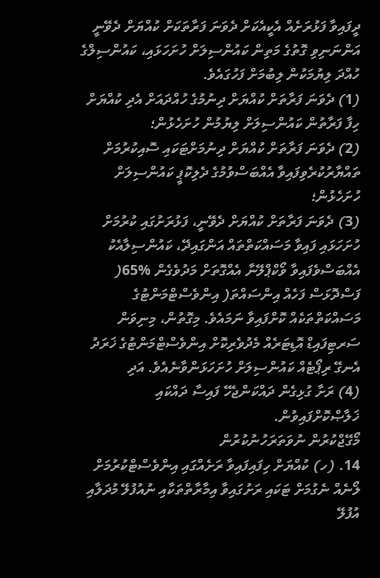ދީފައިވާ ފަޅުރަށެއް އެކީއެކަށް ދެވަނަ ފަރާތަކަށް ކުއްޔަށް ދެވޭނީ އަންނަނިވި ގޮތުގެ މަތިން ކައުންސިލަށް ހުށަހަޅައި، ކައުންސިލްގެ ހުއްދަ ލިޔުމަކުން ލިބުމަށް ފަހުގައެވެ.
(1) ދެވަނަ ފަރާތަށް ކުއްޔަށް ދިނުމުގެ ހުއްދައަށް އެދި ކުއްޔަށް ހިފާ ފަރާތުން ކައުންސިލަށް ލިޔުމުން ހުށަހެޅުން؛
(2) ދެވަނަ ފަރާތަށް ކުއްޔަށް ދިނުމަށްޓަކައި ސޮއިކުރުމަށް ތައްޔާރުކުރެވިފައިވާ އެއްބަސްވުމުގެ ދެލިކޮޕީ ކައުންސިލަށް ހުށަހެޅުން؛
(3) ދެވަނަ ފަރާތަށް ކުއްޔަށް ދެވޭނީ، ފަޅުރަށުގައި ކުރުމަށް ހުށަހަޅައި ފައިވާ މަސައްކަތްތައް އަންގައިދޭ، ކައުންސިލާއެކު އެއްބަސްވެފައިވާ ވޯކްޕްލޭނާ އެއްގޮތަށް މަދުވެގެން %65( ފަސްދޮޅަސް ފަހެއް އިންސައްތަ( އިންވެސްޓްމަންޓުގެ މަސައްކަތްތަކެއް ކޮށްފައިވާ ނަމައެވެ. މިގޮތުން، މިނިވަން ސަރޓިފައިޑް އޮޑިޓަރެއް މެދުވެރިކޮށް އިންވެސްޓްމަންޓުގެ ޚަރަދު އެނގޭ ރިޕޯޓެއް ކައުންސިލަށް ހުށަހަޅަންވާނެއެވެ. އަދި
(4) ރަށާ ގުޅިގެން ދައްކަންޖެހޭ ފައިސާ ދައްކައި ޚަލާޞްކޮށްފައިވުން.
މޯގޭޖްކުރުން ނުވަތަރަހުނުކުރުން
14. (ހ) ކުއްޔަށް ހިފައިފައިވާ ރަށެއްގައި އިންވެސްޓްކުރުމަށް ލޯނެއް ނެގުމަށް ޓަކައި ރަށުގައިވާ އިމާރާތްތަކާއި ނުއުފުލޭ މުދަލާއި އުފުލޭ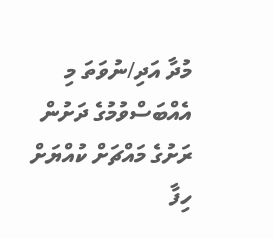މުދާ އަދި/ނުވަތަ މި އެއްބަސްވުމުގެ ދަށުން ރަށުގެ މައްޗަށް ކުއްޔަށް ހިފާ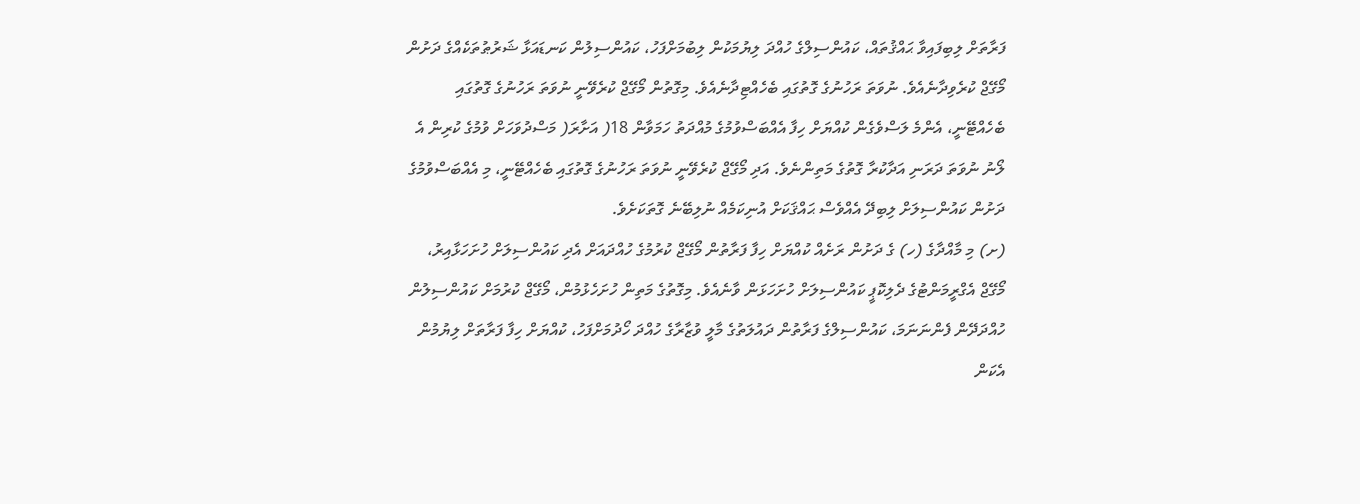ފަރާތަށް ލިބިފައިވާ ޙައްޤުތައް، ކައުންސިލްގެ ހުއްދަ ލިޔުމަކުން ލިބުމަށްފަހު، ކައުންސިލުން ކަނޑައަޅާ ޝަރުޠުތަކެއްގެ ދަށުން މޯގޭޖް ކުރެވިދާނެއެވެ. ނުވަތަ ރަހުނުގެ ގޮތުގައި ބެހެއްޓިދާނެއެވެ. މިގޮތުން މޯގޭޖް ކުރެވޭނީ ނުވަތަ ރަހުނުގެ ގޮތުގައި ބެހެއްޓޭނީ، އެންމެ ލަސްވެގެން ކުއްޔަށް ހިފާ އެއްބަސްވުމުގެ މުއްދަތު ހަމަވާން 18( އަށާރަ( މަސްދުވަހަށް ވުމުގެ ކުރިން އެ ލޯނު ނުވަތަ ދަރަނި އަދާކުރާ ގޮތުގެ މަތިންނެވެ. އަދި މޯގޭޖް ކުރެވޭނީ ނުވަތަ ރަހުނުގެ ގޮތުގައި ބެހެއްޓޭނީ، މި އެއްބަސްވުމުގެ ދަށުން ކައުންސިލަށް ލިބިދޭ އެއްވެސް ޙައްޤަކަށް އުނިކަމެއް ނުލިބޭނެ ގޮތަކަށެވެ.
(ށ) މި މާއްދާގެ (ހ) ގެ ދަށުން ރަށެއް ކުއްޔަށް ހިފާ ފަރާތުން މޯގޭޖް ކުރުމުގެ ހުއްދައަށް އެދި ކައުންސިލަށް ހުށަހަޅާއިރު، މޯގޭޖް އެގްރީމަންޓުގެ ދެލިކޮޕީ ކައުންސިލަށް ހުށަހަޅަން ވާނެއެވެ. މިގޮތުގެ މަތިން ހުށަހެޅުމުން، މޯގޭޖް ކުރުމަށް ކައުންސިލުން ހުއްދަދޭން ފެންނަނަމަ، ކައުންސިލްގެ ފަރާތުން ދައުލަތުގެ މާލީ ވުޒާރާގެ ހުއްދަ ހޯދުމަށްފަހު، ކުއްޔަށް ހިފާ ފަރާތަށް ލިޔުމުން އެކަން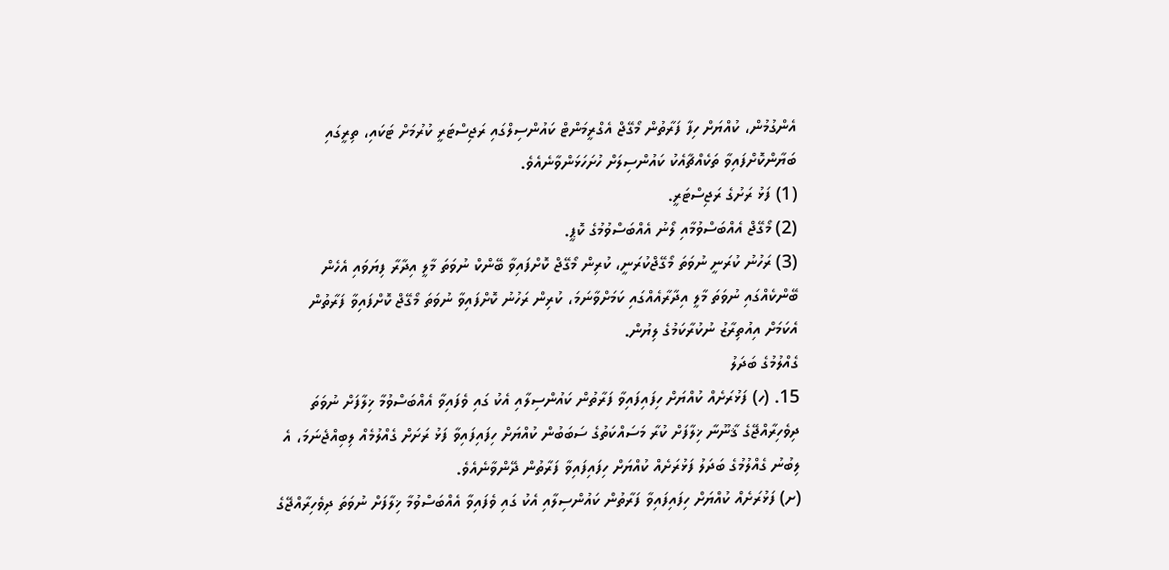އެންގުމުން، ކުއްޔަށް ހިފާ ފަރާތުން މޯގޭޖް އެގްރީމަންޓް ކައުންސިލްގައި ރަޖިސްޓަރީ ކުރުމަށް ޓަކައި، ތިރީގައި ބަޔާންކޮށްފައިވާ ތަކެއްޗާއެކު ކައުންސިލަށް ހުށަހަޅަންވާނެއެވެ.
(1) ފަޅު ރަށުގެ ރަޖިސްޓަރީ.
(2) މޯގޭޖް އެއްބަސްވުމާއި ލޯނު އެއްބަސްވުމުގެ ކޮޕީ.
(3) ރަހުނު ކުރަނީ ނުވަތަ މޯގޭޖްކުރަނީ، ކުރިން މޯގޭޖް ކޮށްފައިވާ ބޭންކް ނުވަތަ މާލީ އިދާރާ ފިޔަވައި އެހެން ބޭންކެއްގައި ނުވަތަ މާލީ އިދާރާއެއްގައި ކަމަށްވާނަމަ، ކުރިން ރަހުނު ކޮށްފައިވާ ނުވަތަ މޯގޭޖް ކޮށްފައިވާ ފަރާތުން އެކަމަށް އިއުތިރާޒު ނުކުރާކަމުގެ ލިޔުން.
ގެއްލުމުގެ ބަދަލު
15. (ހ) ފަޅުރަށެއް ކުއްޔަށް ހިފައިފައިވާ ފަރާތުން ކައުންސިލާއި އެކު ގައި ވެފައިވާ އެއްބަސްވުމާ ޚިލާފަށް ނުވަތަ ދިވެހިރާއްޖޭގެ ޤާނޫނާ ޚިލާފަށް ކުރާ މަސައްކަތުގެ ސަބަބުން ކުއްޔަށް ހިފައިފައިވާ ފަޅު ރަށަށް ގެއްލުމެއް ލިބިއްޖެނަމަ، އެ ލިބުނު ގެއްލުމުގެ ބަދަލު ފަޅުރަށެއް ކުއްޔަށް ހިފައިފައިވާ ފަރާތުން ދޭންވާނެއެވެ.
(ށ) ފަޅުރަށެއް ކުއްޔަށް ހިފައިފައިވާ ފަރާތުން ކައުންސިލާއި އެކު ގައި ވެފައިވާ އެއްބަސްވުމާ ޚިލާފަށް ނުވަތަ ދިވެހިރާއްޖޭގެ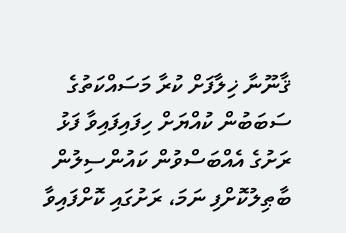ޤާނޫނާ ޚިލާފަށް ކުރާ މަސައްކަތުގެ ސަބަބުން ކުއްޔަށް ހިފައިފައިވާ ފަޅު ރަށުގެ އެއްބަސްވުން ކައުންސިލުން ބާޠިލުކޮށްފި ނަމަ، ރަށުގައި ކޮށްފައިވާ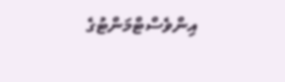އިންވެސްޓްމަންޓުގެ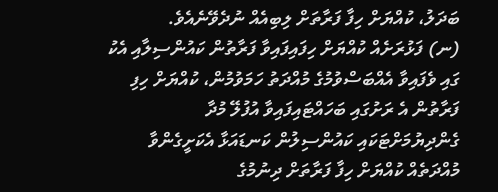ބަދަލު، ކުއްޔަށް ހިފާ ފަރާތަށް ލިބިއެއް ނުދެވޭނެއެވެ.
(ނ) ފަޅުރަށެއް ކުއްޔަށް ހިފައިފައިވާ ފަރާތުން ކައުންސިލާއި އެކު ގައި ވެފައިވާ އެއްބަސްވުމުގެ މުއްދަތު ހަމަވުމުން، ކުއްޔަށް ހިފި ފަރާތުން އެ ރަށުގައި ބަހައްޓައިފައިވާ އުފުލޭ މުދާ ގެންދިޔުމަށްޓަކައި ކައުންސިލުން ކަނޑައަޅާ އެކަށީގެންވާ މުއްދަތެއް ކުއްޔަށް ހިފާ ފަރާތަށް ދިނުމުގެ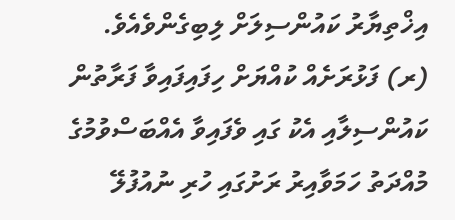އިޚްތިޔާރު ކައުންސިލަށް ލިބިގެންވެއެވެ.
(ރ) ފަޅުރަށެއް ކުއްޔަށް ހިފައިފައިވާ ފަރާތުން ކައުންސިލާއި އެކު ގައި ވެފައިވާ އެއްބަސްވުމުގެ މުއްދަތު ހަމަވާއިރު ރަށުގައި ހުރި ނުއުފުލޭ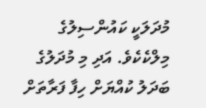މުދަލަކީ ކައުންސިލުގެ މިލްކެކެވެ. އަދި މި މުދަލުގެ ބަދަލު ކުއްޔަށް ހިފާ ފަރާތަށް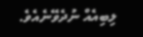ލިބިއެއް ނުދެވޭނެއެވެ.